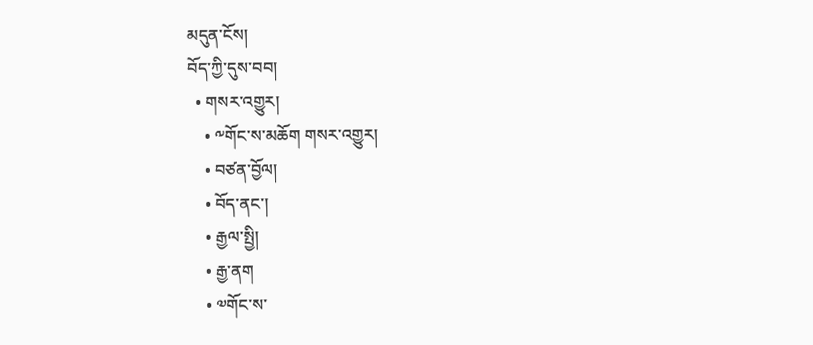མདུན་ངོས།
བོད་ཀྱི་དུས་བབ།
  • གསར་འགྱུར།
    • ༸གོང་ས་མཆོག གསར་འགྱུར།
    • བཙན་བྱོལ།
    • བོད་ནང་།
    • རྒྱལ་སྤྱི།
    • རྒྱ་ནག
    • ༧གོང་ས་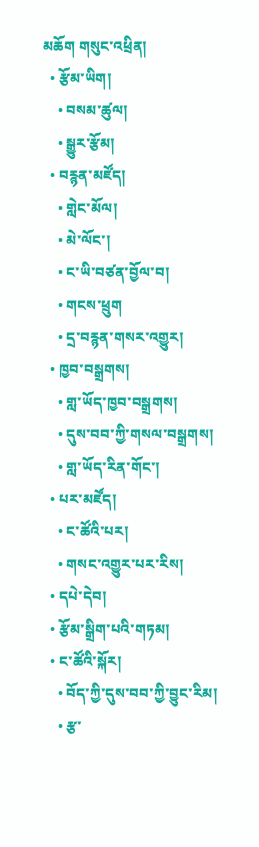མཆོག གསུང་འཕྲིན།
  • རྩོམ་ཡིག།
    • བསམ་ཚུལ།
    • སྒྱུར་རྩོམ།
  • བརྙན་མཛོད།
    • གླེང་མོལ།
    • མེ་ལོང་།
    • ང་ཡི་བཙན་བྱོལ་བ།
    • གངས་ཕྲུག
    • དྲ་བརྙན་གསར་འགྱུར།
  • ཁྱབ་བསྒྲགས།
    • གླ་ཡོད་ཁྱབ་བསྒྲགས།
    • དུས་བབ་ཀྱི་གསལ་བསྒྲགས།
    • གླ་ཡོད་རིན་གོང་།
  • པར་མཛོད།
    • ང་ཚོའི་པར།
    • གསང་འགྱུར་པར་རིས།
  • དཔེ་དེབ།
  • རྩོམ་སྒྲིག་པའི་གཏམ།
  • ང་ཚོའི་སྐོར།
    • བོད་ཀྱི་དུས་བབ་ཀྱི་བྱུང་རིམ།
    • རྩ་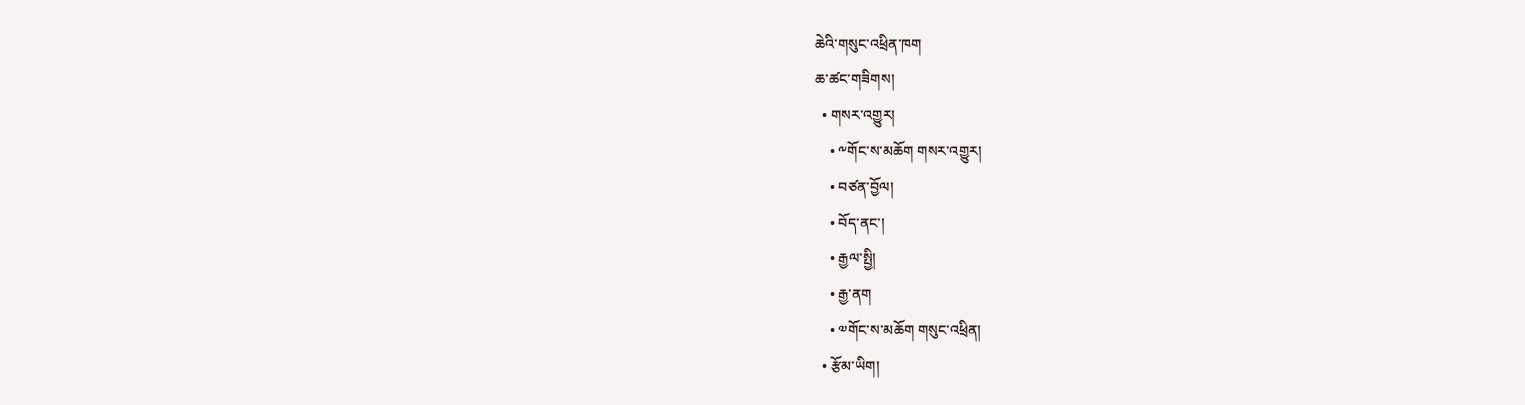ཆེའི་གསུང་འཕྲིན་ཁག
ཆ་ཚང་གཟིགས།
  • གསར་འགྱུར།
    • ༸གོང་ས་མཆོག གསར་འགྱུར།
    • བཙན་བྱོལ།
    • བོད་ནང་།
    • རྒྱལ་སྤྱི།
    • རྒྱ་ནག
    • ༧གོང་ས་མཆོག གསུང་འཕྲིན།
  • རྩོམ་ཡིག།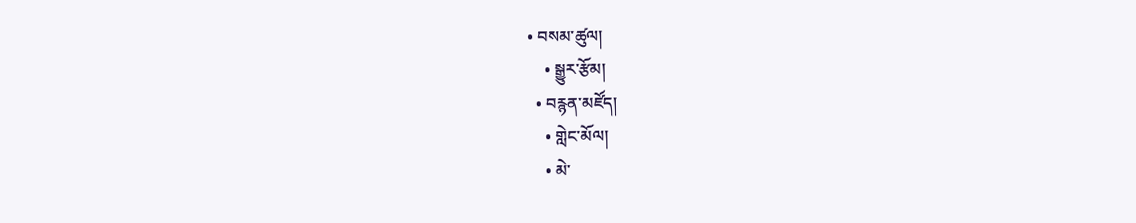• བསམ་ཚུལ།
    • སྒྱུར་རྩོམ།
  • བརྙན་མཛོད།
    • གླེང་མོལ།
    • མེ་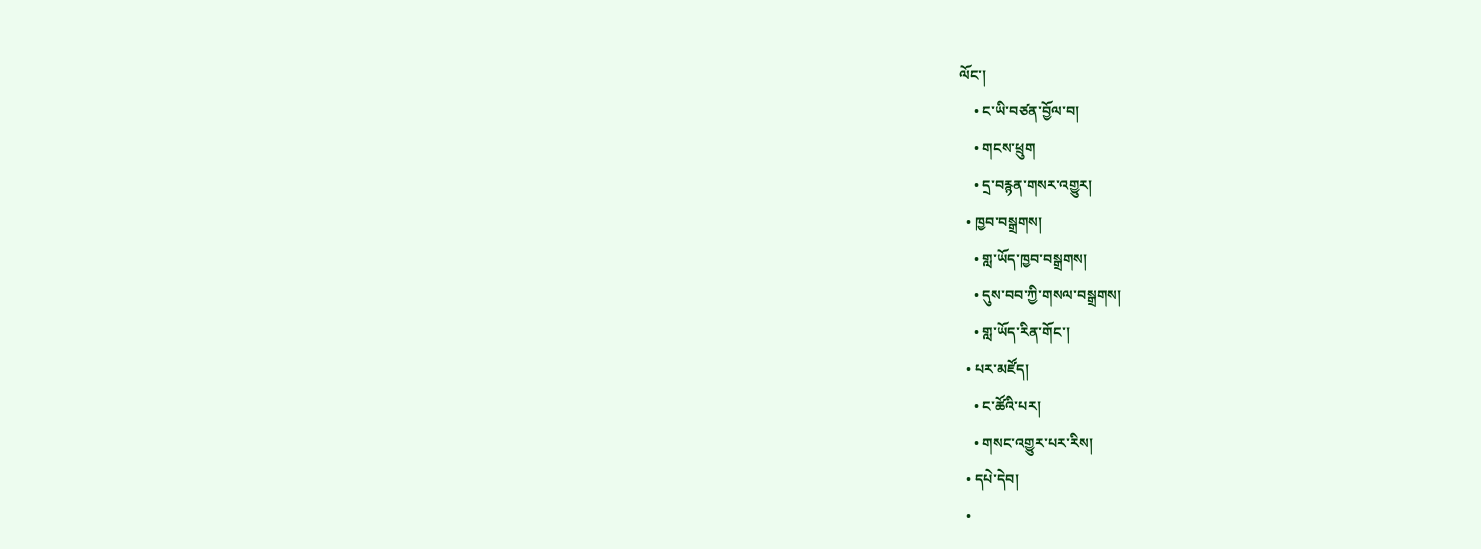ལོང་།
    • ང་ཡི་བཙན་བྱོལ་བ།
    • གངས་ཕྲུག
    • དྲ་བརྙན་གསར་འགྱུར།
  • ཁྱབ་བསྒྲགས།
    • གླ་ཡོད་ཁྱབ་བསྒྲགས།
    • དུས་བབ་ཀྱི་གསལ་བསྒྲགས།
    • གླ་ཡོད་རིན་གོང་།
  • པར་མཛོད།
    • ང་ཚོའི་པར།
    • གསང་འགྱུར་པར་རིས།
  • དཔེ་དེབ།
  •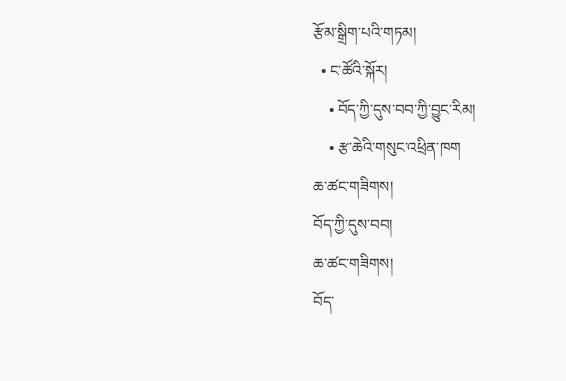རྩོམ་སྒྲིག་པའི་གཏམ།
  • ང་ཚོའི་སྐོར།
    • བོད་ཀྱི་དུས་བབ་ཀྱི་བྱུང་རིམ།
    • རྩ་ཆེའི་གསུང་འཕྲིན་ཁག
ཆ་ཚང་གཟིགས།
བོད་ཀྱི་དུས་བབ།
ཆ་ཚང་གཟིགས།
བོད་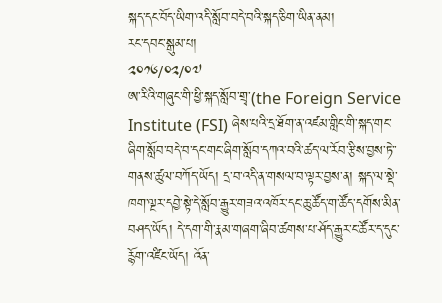སྐད་དང་བོད་ཡིག་འདི་སློབ་བདེ་བའི་སྐད་ཅིག་ཡིན་ནམ།
རང་དབང་སྒུམ་པ།
༢༠༡༦/༠༢/༠༧
ཨ་རིའི་གཞུང་གི་ཕྱི་སྐད་སློབ་གྲྭ་(the Foreign Service Institute (FSI) ཞེས་པའི་དྲ་ཐོག་ན་འཛམ་གླིང་གི་སྐད་གང་ཞིག་སློབ་བདེ་བ་དང་གང་ཞིག་སློབ་དཀའ་བའི་ཚད་ལ་རོབ་རྩིས་བྱས་ཏེ་་གནས་ཚུལ་བཀོད་ཡོད། དྲ་བ་འདི་ན་གསལ་བ་ལྟར་བྱས་ན། སྐད་ལ་སྡེ་ཁག་ལྔར་དབྱེ་སྟེ་དེ་སློབ་རྒྱུར་གཟའ་འཁོར་དང་ཆུ་ཚོད་ག་ཚོད་དགོས་མིན་བཤད་ཡོད། དེ་དག་གི་རྣམ་གཞག་ཞིབ་ཚགས་པ་ཤོད་རྒྱུར་ང་ཚོར་ད་དུང་རྙོག་འཛིང་ཡོད། འོན་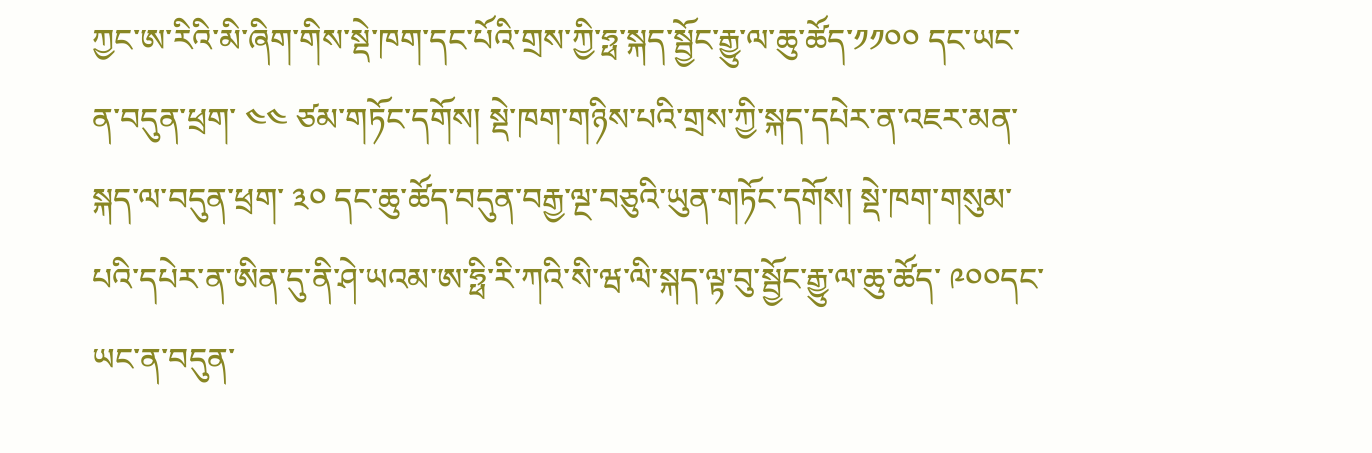ཀྱང་ཨ་རིའི་མི་ཞིག་གིས་སྡེ་ཁག་དང་པོའི་གྲས་ཀྱི་ཧྥ་སྐད་སྦྱོང་རྒྱུ་ལ་ཆུ་ཚོད་༡༡༠༠ དང་ཡང་ན་བདུན་ཕྲག་ ༤༤ ཙམ་གཏོང་དགོས། སྡེ་ཁག་གཉིས་པའི་གྲས་ཀྱི་སྐད་དཔེར་ན་འཇར་མན་སྐད་ལ་བདུན་ཕྲག་ ༣༠ དང་ཆུ་ཚོད་བདུན་བརྒྱ་ལྔ་བཅུའི་ཡུན་གཏོང་དགོས། སྡེ་ཁག་གསུམ་པའི་དཔེར་ན་ཨིན་དུ་ནི་ཤེ་ཡའམ་ཨ་ཧྥི་རི་ཀའི་སི་ཝ་ལི་སྐད་ལྟ་བུ་སྦྱོང་རྒྱུ་ལ་ཆུ་ཚོད་ ༩༠༠དང་ཡང་ན་བདུན་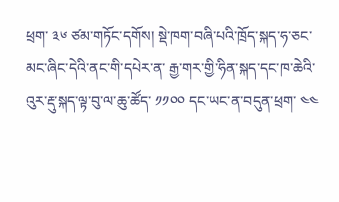ཕྲག་ ༣༦ ཙམ་གཏོང་དགོས། སྡེ་ཁག་བཞི་པའི་ཁྲོད་སྐད་ཧ་ཅང་མང་ཞིང་དེའི་ནང་གི་དཔེར་ན་ རྒྱ་གར་གྱི་ཧིན་སྐད་དང་ཁ་ཆེའི་འུར་རྡུ་སྐད་ལྟ་བུ་ལ་ཆུ་ཚོད་ ༡༡༠༠ དང་ཡང་ན་བདུན་ཕྲག་ ༤༤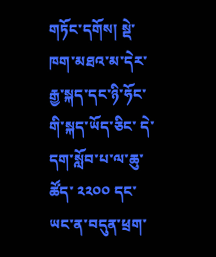གཏོང་དགོས། སྡེ་ཁག་མཐའ་མ་དེར་རྒྱ་སྐད་དང་ཉི་ཧོང་གི་སྐད་ཡོད་ཅིང་ དེ་དག་སློབ་པ་ལ་ཆུ་ཚོད་ ༢༢༠༠ དང་ཡང་ན་བདུན་ཕྲག་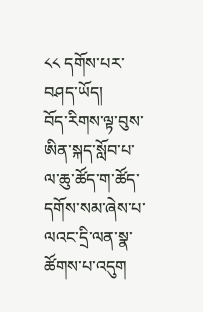༨༨ དགོས་པར་བཤད་ཡོད།
བོད་རིགས་ལྟ་བུས་ཨིན་སྐད་སློབ་པ་ལ་ཆུ་ཚོད་ག་ཚོད་དགོས་སམ་ཞེས་པ་ལའང་དྲི་ལན་སྣ་ཚོགས་པ་འདུག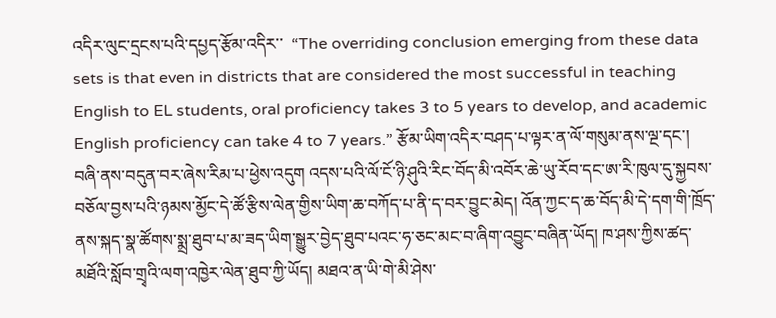འདིར་ལུང་དྲངས་པའི་དཔྱད་རྩོམ་འདིར་་  “The overriding conclusion emerging from these data sets is that even in districts that are considered the most successful in teaching English to EL students, oral proficiency takes 3 to 5 years to develop, and academic English proficiency can take 4 to 7 years.” རྩོམ་ཡིག་འདིར་བཤད་པ་ལྟར་ན་ལོ་གསུམ་ནས་ལྔ་དང་། བཞི་ནས་བདུན་བར་ཞེས་རིམ་པ་ཕྱེས་འདུག འདས་པའི་ལོ་ངོ་ཉི་ཤུའི་རིང་བོད་མི་འབོར་ཆེ་ཡུ་རོབ་དང་ཨ་རི་ཁུལ་དུ་སྐྱབས་བཅོལ་བྱས་པའི་ཉམས་མྱོང་དེ་ཚོ་རྩིས་ལེན་གྱིས་ཡིག་ཆ་བཀོད་པ་ནི་ད་བར་བྱུང་མེད། འོན་ཀྱང་ད་ཆ་བོད་མི་དེ་དག་གི་ཁྲོད་ནས་སྐད་སྣ་ཚོགས་སྨྲ་ཐུབ་པ་མ་ཟད་ཡིག་སྒྱུར་བྱེད་ཐུབ་པའང་ཧ་ཅང་མང་བ་ཞིག་འབྱུང་བཞིན་ཡོད། ཁ་ཤས་ཀྱིས་ཚད་མཐོའི་སློབ་གྲྭའི་ལག་འཁྱེར་ལེན་ཐུབ་ཀྱི་ཡོད། མཐའ་ན་ཡི་གེ་མི་ཤེས་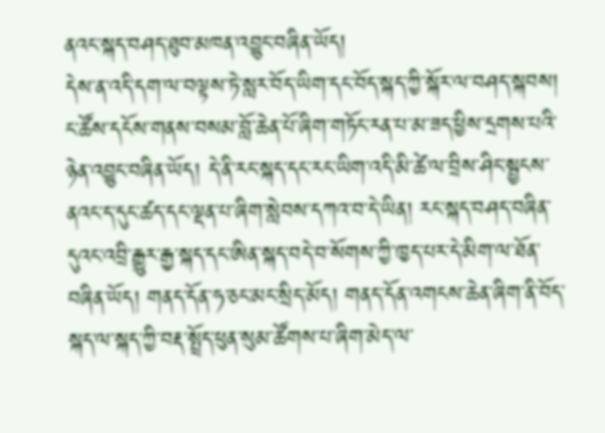ནའང་སྐད་བཤད་ཐུབ་མཁན་འབྱུང་བཞིན་ཡོད།
དེས་ན་འདི་དག་ལ་བལྟས་ཏེ་སླར་བོད་ཡིག་དང་བོད་སྐད་ཀྱི་སྐོར་ལ་བཤད་སྐབས། ང་ཚོས་དངོས་གནས་བསམ་བློ་ཆེན་པོ་ཞིག་གཏོང་རན་པ་མ་ཟད་ཕྱིས་དྲགས་པའི་ཉེན་འབྱུང་བཞིན་ཡོད། དེ་ནི་རང་སྐད་དང་རང་ཡིག་འདི་མི་ཚེ་ལ་བྲིས་ཤིང་སྦྱངས་ནའང་ད་དུང་ཚད་དང་ལྡན་པ་ཞིག་སླེབས་དཀའ་བ་དེ་ཡིན། རང་སྐད་བཤད་བཞིན་དུའང་འབྲི་རྒྱུར་རྒྱ་སྐད་དང་ཨིན་སྐད་བདེ་བ་སོགས་ཀྱི་ཁྱད་པར་དེ་མིག་ལ་ཐོན་བཞིན་ཡོད། གནད་དོན་ཧ་ཅང་མང་སྲིད་མོད། གནད་དོན་འགངས་ཆེན་ཞིག་ནི་བོད་སྐད་ལ་སྐད་ཀྱི་བརྡ་སྤྲོད་ཕུན་སུམ་ཚོགས་པ་ཞིག་མེད་ལ་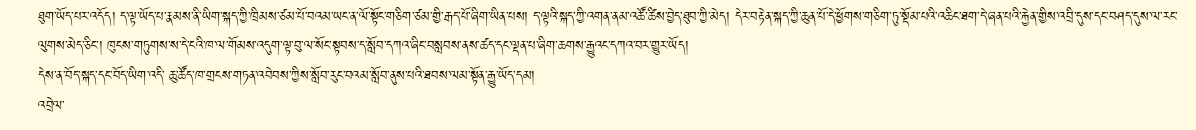ཐུག་ཡོད་པར་འདོད། ད་ལྟ་ཡོད་པ་རྣམས་ནི་ཡིག་སྐད་ཀྱི་ཁྲིམས་ཙམ་པོ་བའམ་ཡང་ན་ལོ་སྟོང་གཅིག་ཙམ་གྱི་རྒད་པོ་ཞིག་ཡིན་པས། ད་ལྟའི་སྐད་ཀྱི་འགན་ནམ་འཚོ་ཚིས་བྱེད་ཐུབ་ཀྱི་མེད། དེར་བརྟེན་སྐད་ཀྱི་ཆུན་པོ་དེ་ཕྱོགས་གཅིག་ཏུ་སྡོམ་པའི་འཆིང་ཐག་དེ་ཞན་པའི་རྐྱེན་གྱིས་འབྲི་དུས་དང་བཤད་དུས་ལ་རང་ལུགས་མེད་ཅིང་། ཁུངས་གཏུགས་ས་དེ་ངའི་ཁ་ལ་གོམས་འདུག་ལྟ་བུ་ལ་སོང་སྟབས་ད་སློབ་དཀའ་ཞིང་བསླབས་ནས་ཚད་དང་ལྡན་པ་ཞིག་ཆགས་རྒྱུའང་དཀའ་བར་གྱུར་ཡོད།
དེས་ན་བོད་སྐད་དང་བོད་ཡིག་འདི་ ཆུ་ཚོད་ཁ་གྲངས་གཏན་འབེབས་ཀྱིས་སློབ་རུང་བའམ་སློབ་ནུས་པའི་ཐབས་ལམ་སྟོན་རྒྱུ་ཡོད་དམ།
འབྲེལ་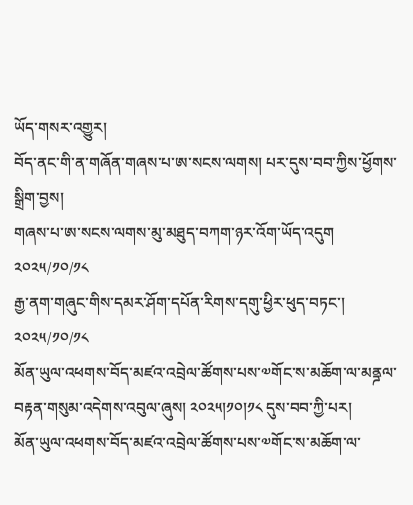ཡོད་གསར་འགྱུར།
བོད་ནང་གི་ན་གཞོན་གཞས་པ་ཨ་སངས་ལགས། པར་དུས་བབ་ཀྱིས་ཕྱོགས་སྒྲིག་བྱས།
གཞས་པ་ཨ་སངས་ལགས་མུ་མཐུད་བཀག་ཉར་འོག་ཡོད་འདུག
༢༠༢༥/༡༠/༡༨
རྒྱ་ནག་གཞུང་གིས་དམར་ཤོག་དཔོན་རིགས་དགུ་ཕྱིར་ཕུད་བཏང་།
༢༠༢༥/༡༠/༡༨
མོན་ཡུལ་འཕགས་བོད་མཛའ་འབྲེལ་ཚོགས་པས་༧གོང་ས་མཆོག་ལ་མནྜལ་བརྟན་གསུམ་འདེགས་འབུལ་ཞུས། ༢༠༢༥།༡༠།༡༨ དུས་བབ་ཀྱི་པར།
མོན་ཡུལ་འཕགས་བོད་མཛའ་འབྲེལ་ཚོགས་པས་༧གོང་ས་མཆོག་ལ་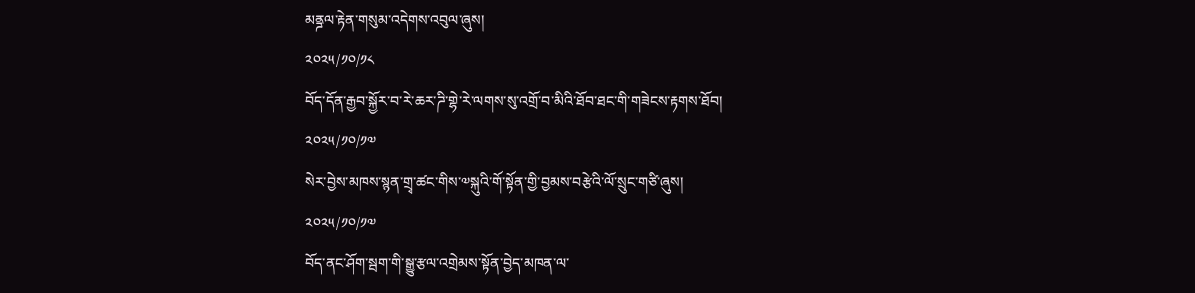མནྜལ་རྟེན་གསུམ་འདེགས་འབུལ་ཞུས།
༢༠༢༥/༡༠/༡༨
བོད་དོན་རྒྱབ་སྐྱོར་བ་རེ་ཆར་ཌི་གྷེ་རེ་ལགས་སུ་འགྲོ་བ་མིའི་ཐོབ་ཐང་གི་གཟེངས་རྟགས་ཐོབ།
༢༠༢༥/༡༠/༡༧
སེར་བྱེས་མཁས་སྙན་གྲྭ་ཚང་གིས་༧སྐུའི་གོ་སྟོན་གྱི་བྱམས་བརྩེའི་ལོ་སྲུང་གཙི་ཞུས།
༢༠༢༥/༡༠/༡༧
བོད་ནང་ཤོག་སྦག་གི་སྒྱུ་རྩལ་འགྲེམས་སྟོན་བྱེད་མཁན་ལ་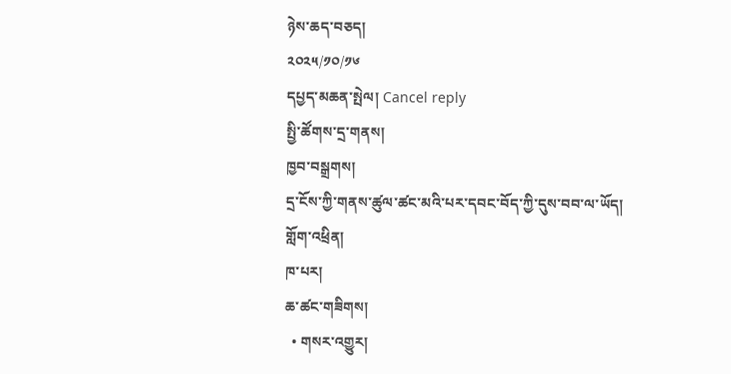ཉེས་ཆད་བཅད།
༢༠༢༥/༡༠/༡༦
དཔྱད་མཆན་སྤེལ། Cancel reply
སྤྱི་ཚོགས་དྲ་གནས།
ཁྱབ་བསྒྲགས།
དྲ་ངོས་ཀྱི་གནས་ཚུལ་ཚང་མའི་པར་དབང་བོད་ཀྱི་དུས་བབ་ལ་ཡོད།
གློག་འཕྲིན།
ཁ་པར།
ཆ་ཚང་གཟིགས།
  • གསར་འགྱུར།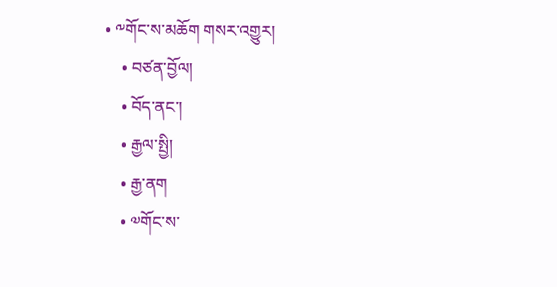• ༸གོང་ས་མཆོག གསར་འགྱུར།
    • བཙན་བྱོལ།
    • བོད་ནང་།
    • རྒྱལ་སྤྱི།
    • རྒྱ་ནག
    • ༧གོང་ས་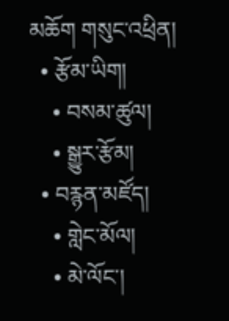མཆོག གསུང་འཕྲིན།
  • རྩོམ་ཡིག།
    • བསམ་ཚུལ།
    • སྒྱུར་རྩོམ།
  • བརྙན་མཛོད།
    • གླེང་མོལ།
    • མེ་ལོང་།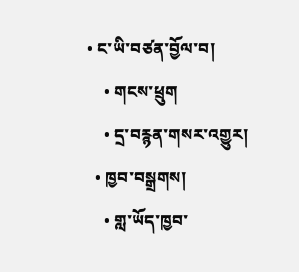• ང་ཡི་བཙན་བྱོལ་བ།
    • གངས་ཕྲུག
    • དྲ་བརྙན་གསར་འགྱུར།
  • ཁྱབ་བསྒྲགས།
    • གླ་ཡོད་ཁྱབ་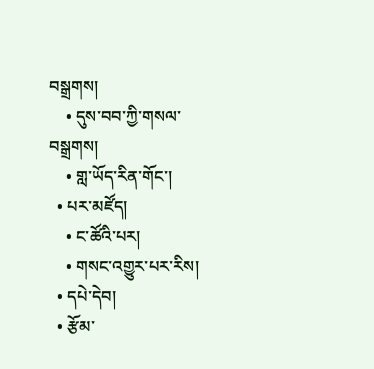བསྒྲགས།
    • དུས་བབ་ཀྱི་གསལ་བསྒྲགས།
    • གླ་ཡོད་རིན་གོང་།
  • པར་མཛོད།
    • ང་ཚོའི་པར།
    • གསང་འགྱུར་པར་རིས།
  • དཔེ་དེབ།
  • རྩོམ་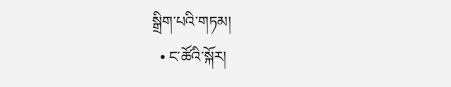སྒྲིག་པའི་གཏམ།
  • ང་ཚོའི་སྐོར།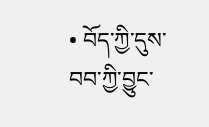• བོད་ཀྱི་དུས་བབ་ཀྱི་བྱུང་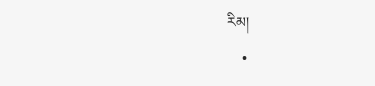རིམ།
    •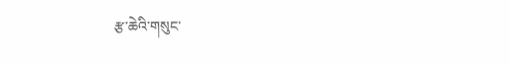རྩ་ཆེའི་གསུང་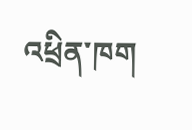འཕྲིན་ཁག